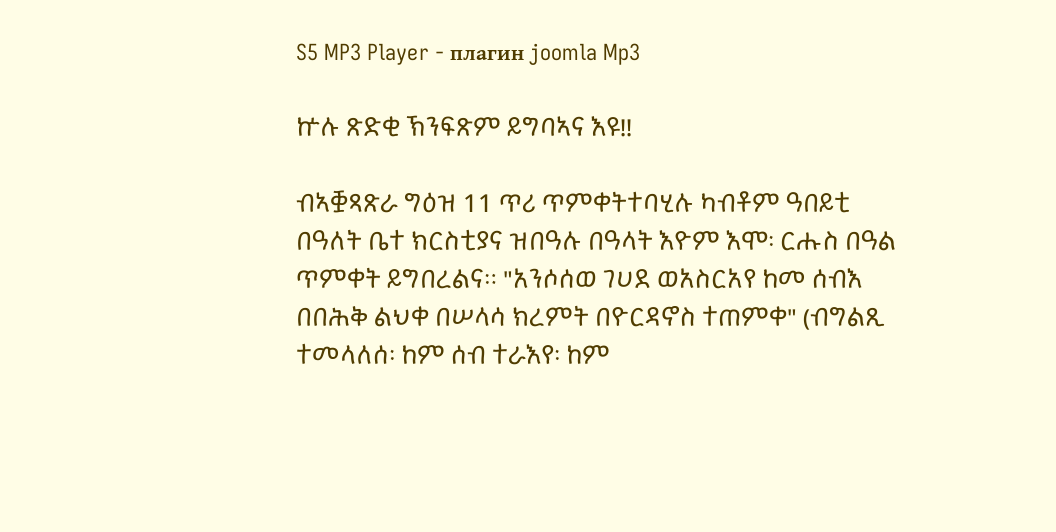S5 MP3 Player - плагин joomla Mp3

ኵሉ ጽድቂ ኽንፍጽም ይግባኣና እዩ!!

ብኣቛጻጽራ ግዕዝ 11 ጥሪ ጥምቀትተባሂሉ ካብቶም ዓበይቲ በዓለት ቤተ ክርስቲያና ዝበዓሉ በዓላት እዮም እሞ፡ ርሑስ በዓል ጥምቀት ይግበረልና። "አንሶሰወ ገሀደ ወአስርአየ ከመ ሰብእ በበሕቅ ልህቀ በሠላሳ ክረምት በዮርዳኖስ ተጠምቀ" (ብግልጺ ተመላለሰ፡ ከም ሰብ ተራእየ፡ ከም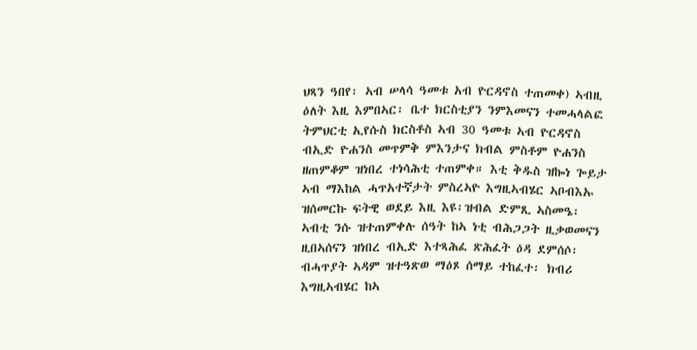ህጻን ዓበየ፡ ኣብ ሠላሳ ዓመቱ አብ ዮርዳኖስ ተጠመቀ) ኣብዚ ዕለት እዚ እምበኣር፡ ቤተ ክርስቲያን ንምእመናን ተመሓላልፎ ትምህርቲ ኢየሱስ ክርስቶስ ኣብ 30 ዓመቱ ኣብ ዮርዳኖስ ብኢድ ዮሐንስ መጥምቅ ምእንታና ክብል ምስቶም ዮሐንስ ዘጠምቆም ዝነበረ ተነሳሕቲ ተጠምቀ። እቲ ቅዱስ ዝኰነ ጐይታ ኣብ ማእከል ሓጥአተኛታት ምስረኣዮ እግዚኣብሄር ኣቦብእኡ ዝሰመርኩ ፍትዊ ወደይ እዚ እዩ፡ዝብል ድምጺ ኣስመዔ፡ ኣብቲ ንሱ ዝተጠምቀሉ ሰዓት ከኣ ነቲ ብሕጋጋት ዚቃወመናን ዚበኣሰናን ዝነበረ ብኢድ እተጻሕፈ ጽሕፈት ዕዳ ደምሰሶ፡ ብሓጥያት ኣዳም ዝተዓጽወ ማዕጾ ሰማይ ተከፈተ፡ ክብሪ እግዚኣብሄር ከኣ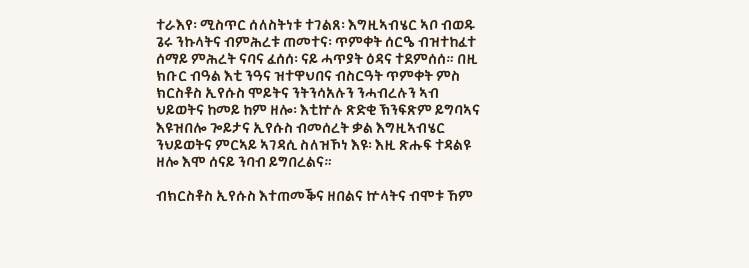ተራእየ፡ ሚስጥር ሰለስትነቱ ተገልጸ፡ እግዚኣብሄር ኣቦ ብወዱ ጌሩ ንኩላትና ብምሕረቱ ጠመተና፡ ጥምቀት ሰርዔ ብዝተከፈተ ሰማይ ምሕረት ናባና ፈሰሰ፡ ናይ ሓጥያት ዕዳና ተደምሰሰ። በዚ ክቡር ብዓል እቲ ንዓና ዝተዋህበና ብስርዓት ጥምቀት ምስ ክርስቶስ ኢየሱስ ሞይትና ንትንሳአሉን ንሓብረሉን ኣብ ህይወትና ከመይ ከም ዘሎ፡ እቲኵሉ ጽድቂ ኽንፍጽም ይግባኣና እዩዝበሎ ጐይታና ኢየሱስ ብመሰረት ቃል እግዚኣብሄር ንህይወትና ምርኣይ ኣገዳሲ ስለዝኾነ እዩ፡ እዚ ጽሑፍ ተዳልዩ ዘሎ እሞ ሰናይ ንባብ ይግበረልና።

ብክርስቶስ ኢየሱስ እተጠመቕና ዘበልና ኵላትና ብሞቱ ኸም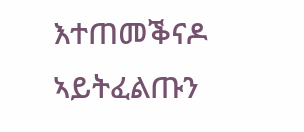እተጠመቕናዶ ኣይትፈልጡን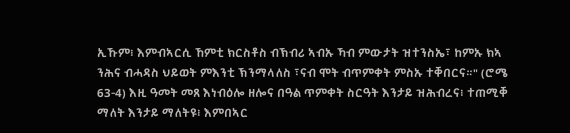ኢኹም፧ እምብኣርሲ ኸምቲ ክርስቶስ ብኽብሪ ኣብኡ ኻብ ምውታት ዝተንስኤ፣ ከምኡ ክኣ ንሕና ብሓዳስ ህይወት ምእንቲ ኽንማላለስ ፣ናብ ሞት ብጥምቀት ምስኡ ተቐበርና።" (ሮሜ 63-4) እዚ ዓመት መጸ እነብዕሎ ዘሎና በዓል ጥምቀት ስርዓት እንታይ ዝሕብረና፧ ተጠሚቐ ማለት እንታይ ማለትዩ፧ እምበኣር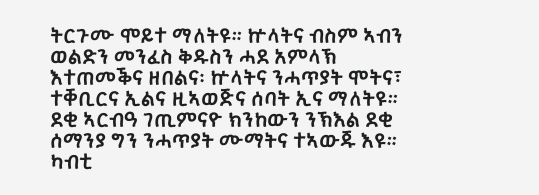ትርጉሙ ሞይተ ማለትዩ። ኵላትና ብስም ኣብን ወልድን መንፈስ ቅዱስን ሓደ አምላኽ እተጠመቕና ዘበልና፡ ኵላትና ንሓጥያት ሞትና፣ ተቐቢርና ኢልና ዚኣወጅና ሰባት ኢና ማለትዩ። ደቂ ኣርብዓ ገጢምናዮ ክንከውን ንኽእል ደቂ ሰማንያ ግን ንሓጥያት ሙማትና ተኣውጁ እዩ። ካብቲ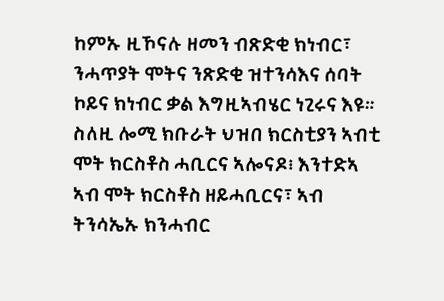ከምኡ ዚኾናሉ ዘመን ብጽድቂ ክነብር፣ ንሓጥያት ሞትና ንጽድቂ ዝተንሳእና ሰባት ኮይና ክነብር ቃል እግዚኣብሄር ነጊሩና እዩ። ስለዚ ሎሚ ክቡራት ህዝበ ክርስቲያን ኣብቲ ሞት ክርስቶስ ሓቢርና ኣሎናዶ፧ እንተድኣ ኣብ ሞት ክርስቶስ ዘይሓቢርና፣ ኣብ ትንሳኤኡ ክንሓብር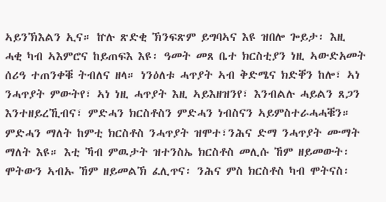ኣይንኽእልን ኢና። ኵሉ ጽድቂ ኽንፍጽም ይግባኣና እዩ ዝበሎ ጐይታ፡ እዚ ሓቂ ካብ ኣእምሮና ከይጠፍእ እዩ፡ ዓመት መጸ ቤተ ክርስቲያን ነዚ ኣውድአመት ሰሪዓ ተጠንቀቑ ትብለና ዘላ። ነንዕለቱ ሓጥያት ኣብ ቅድሜና ክድቐን ከሎ፣ ኣነ ንሓጥያት ምውትየ፣ ኣነ ነዚ ሓጥያት እዚ ኣይእዘዝንየ፣ እንብልሉ ሓይልን ጸጋን እንተዘይረኺብና፣ ምድሓን ክርስቶስን ምድሓን ነብስናን ኣይምስተራሓሓቑን። ምድሓን ማለት ከምቲ ክርስቶስ ንሓጥያት ዝሞተ፣ንሕና ድማ ንሓጥያት ሙማት ማለት እዩ። እቲ ኻብ ምዉታት ዝተንስኤ ክርስቶስ መሊሱ ኸም ዘይመውት፡ ሞትውን ኣብኡ ኸም ዘይመልኽ ፈሊጥና፡ ንሕና ምስ ክርስቶስ ካብ ሞትናስ፡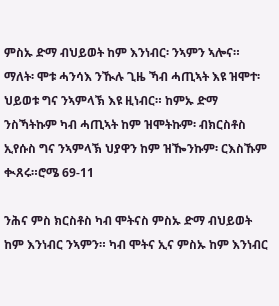ምስኡ ድማ ብህይወት ከም እንነብር፡ ንኣምን ኣሎና። ማለት፡ ሞቱ ሓንሳእ ንዂሉ ጊዜ ኻብ ሓጢኣት እዩ ዝሞተ፡ ህይወቱ ግና ንኣምላኽ እዩ ዚነብር። ከምኡ ድማ ንስኻትኩም ካብ ሓጢኣት ከም ዝሞትኩም፡ ብክርስቶስ ኢየሱስ ግና ንኣምላኽ ህያዋን ከም ዝዀንኩም፡ ርእስኹም ቊጸሩ።ሮሜ 69-11

ንሕና ምስ ክርስቶስ ካብ ሞትናስ ምስኡ ድማ ብህይወት ከም እንነብር ንኣምን። ካብ ሞትና ኢና ምስኡ ከም እንነብር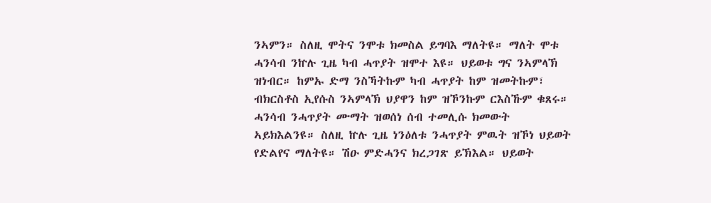ንኣምን። ስለዚ ሞትና ንሞቱ ክመስል ይግባእ ማለትዩ። ማለት ሞቱ ሓንሳብ ንኵሉ ጊዜ ካብ ሓጥያት ዝሞተ እዩ። ህይወቱ ግና ንኣምላኽ ዝነብር። ከምኡ ድማ ንስኻትኩም ካብ ሓጥያት ከም ዝመትኩም፣ ብክርስቶስ ኢየሱስ ንኣምላኽ ህያዋን ከም ዝኾንኩም ርእስኹም ቁጸሩ። ሓንሳብ ንሓጥያት ሙማት ዝወሰነ ሰብ ተመሊሱ ክመውት ኣይክእልንዩ። ስለዚ ኵሉ ጊዜ ነንዕለቱ ንሓጥያት ምዉት ዝኾነ ህይወት የድልየና ማለትዩ። ሽዑ ምድሓንና ክረጋገጽ ይኽእል። ህይወት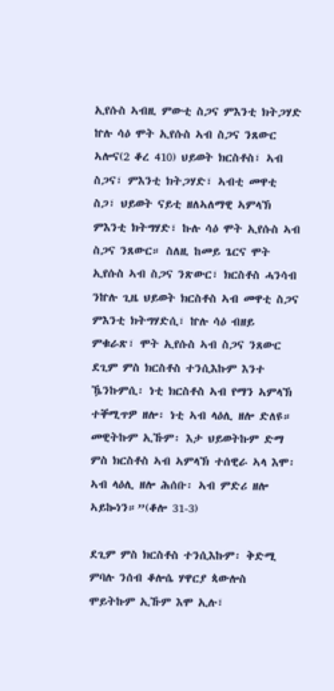ኢየሱስ ኣብዚ ምውቲ ስጋና ምእንቲ ክትጋሃድ ኵሉ ሳዕ ሞት ኢየሱስ ኣብ ስጋና ንጸውር ኣሎና(2 ቆረ 410) ህይወት ክርስቶስ፣ ኣብ ስጋና፣ ምእንቲ ክትጋሃድ፣ ኣብቲ መዋቲ ስጋ፣ ህይወት ናይቲ ዘለኣለማዊ ኣምላኽ ምእንቲ ክትግሃድ፣ ኩሉ ሳዕ ሞት ኢየሱስ ኣብ ስጋና ንጸውር። ስለዚ ከመይ ጌርና ሞት ኢየሱስ ኣብ ስጋና ንጽውር፣ ክርስቶስ ሓንሳብ ንኵሉ ጊዜ ህይወት ክርስቶስ ኣብ መዋቲ ስጋና ምእንቲ ክትግሃድሲ፣ ኵሉ ሳዕ ብዘይ ምቁራጽ፣ ሞት ኢየሱስ ኣብ ስጋና ንጸውር ደጊም ምስ ክርስቶስ ተንሲእኩም እንተ ዄንኩምሲ፡ ነቲ ክርስቶስ ኣብ የማን ኣምላኽ ተቐሚጥዎ ዘሎ፡ ነቲ ኣብ ላዕሊ ዘሎ ድለዩ። መዊትኩም ኢኹም፡ እታ ህይወትኩም ድማ ምስ ክርስቶስ ኣብ ኣምላኽ ተሰዊራ ኣላ እሞ፡ ኣብ ላዕሊ ዘሎ ሕሰቡ፡ ኣብ ምድሪ ዘሎ ኣይኰነን።”(ቆሎ 31-3)

ደጊም ምስ ክርስቶስ ተንሲእኩም፡ ቅድሚ ምባሉ ንሰብ ቆሎሴ ሃዋርያ ጳውሎስ ሞይትኩም ኢኹም እሞ ኢሉ፣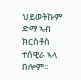ህይወትኩም ድማ ኣብ ክርስቶስ ተሰዊራ ኣላ በሎም።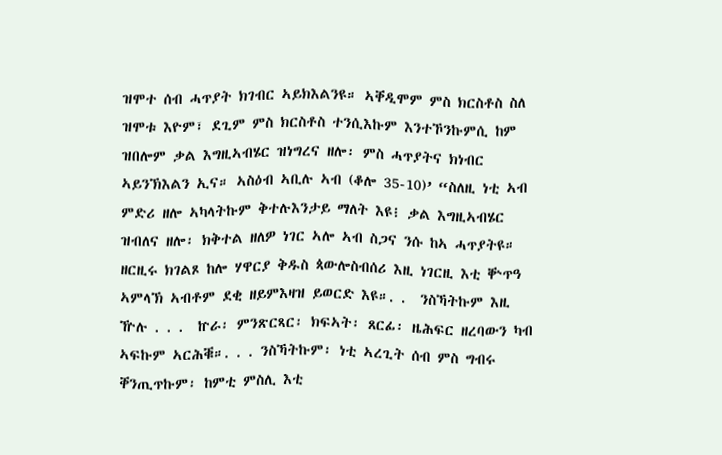ዝሞተ ሰብ ሓጥያት ክገብር ኣይክእልንዩ። ኣቐዲሞም ምስ ክርስቶስ ስለ ዝሞቱ እዮም፣ ደጊም ምስ ክርስቶስ ተንሲእኩም እንተኾንኩምሲ ከም ዝበሎም ቃል እግዚኣብሄር ዝነግረና ዘሎ፡ ምስ ሓጥያትና ክነብር ኣይንኽእልን ኢና። ኣስዕብ ኣቢሉ ኣብ (ቆሎ 35-10)’ “ስለዚ ነቲ ኣብ ምድሪ ዘሎ ኣካላትኩም ቅተሉእንታይ ማለት እዩ፧ ቃል እግዚኣብሄር ዝብለና ዘሎ፡ ክቅተል ዘለዎ ነገር ኣሎ ኣብ ስጋና ንሱ ከኣ ሓጥያትዩ። ዘርዚሩ ክገልጾ ከሎ ሃዋርያ ቅዱስ ጳውሎስብሰሪ እዚ ነገርዚ እቲ ቝጥዓ ኣምላኽ ኣብቶም ደቂ ዘይምእዛዝ ይወርድ እዩ።. .  ንስኻትኩም እዚ ዅሉ . . .  ኵራ፡ ምንጽርጻር፡ ክፍኣት፡ ጸርፊ፡ ዜሕፍር ዘረባውን ካብ ኣፍኩም ኣርሕቑ።. . . ንስኻትኩም፡ ነቲ ኣረጊት ሰብ ምስ ግብሩ ቐንጢጥኩም፡ ከምቲ ምስሊ እቲ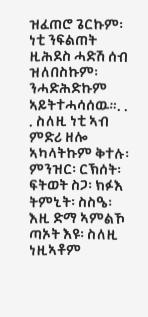ዝፈጠሮ ጌርኩም፡ ነቲ ንፍልጠት ዚሕደስ ሓድሽ ሰብ ዝለበስኩም፡ ንሓድሕድኩም ኣይትተሓሳሰዉ።. . . ስለዚ ነቲ ኣብ ምድሪ ዘሎ ኣካላትኩም ቅተሉ፡ ምንዝር፡ ርኽሰት፡ ፍትወት ስጋ፡ ክፉእ ትምኒት፡ ስስዔ፡ እዚ ድማ ኣምልኾ ጣኦት እዩ፡ ስለዚ ነዚኣቶም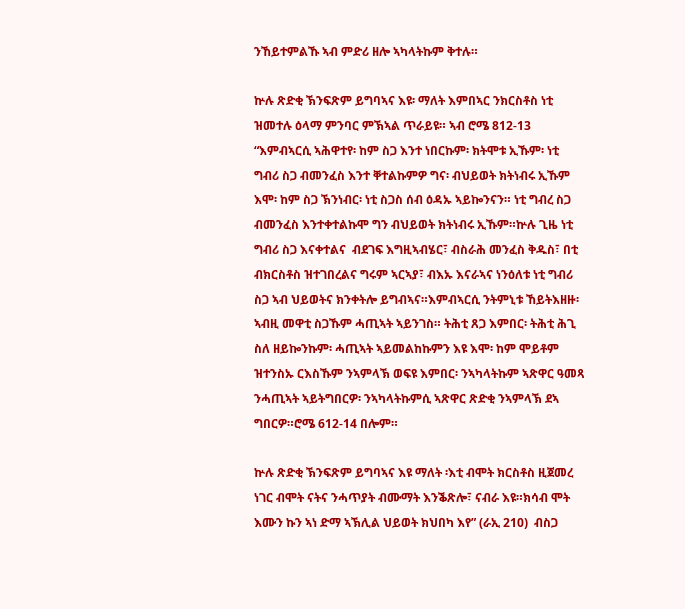ንኸይተምልኹ ኣብ ምድሪ ዘሎ ኣካላትኩም ቅተሉ።

ኵሉ ጽድቂ ኽንፍጽም ይግባኣና እዩ፡ ማለት እምበኣር ንክርስቶስ ነቲ ዝመተሉ ዕላማ ምንባር ምኽኣል ጥራይዩ። ኣብ ሮሜ 812-13 “እምብኣርሲ ኣሕዋተየ፡ ከም ስጋ እንተ ነበርኩም፡ ክትሞቱ ኢኹም፡ ነቲ ግብሪ ስጋ ብመንፈስ እንተ ቐተልኩምዎ ግና፡ ብህይወት ክትነብሩ ኢኹም እሞ፡ ከም ስጋ ኽንነብር፡ ነቲ ስጋስ ሰብ ዕዳኡ ኣይኰንናን። ነቲ ግብረ ስጋ ብመንፈስ እንተቀተልኩሞ ግን ብህይወት ክትነብሩ ኢኹም።ኵሉ ጊዜ ነቲ ግብሪ ስጋ እናቀተልና  ብደገፍ እግዚኣብሄር፣ ብስራሕ መንፈስ ቅዱስ፣ በቲ ብክርስቶስ ዝተገበረልና ግሩም ኣርኣያ፣ ብእኡ እናራኣና ነንዕለቱ ነቲ ግብሪ ስጋ ኣብ ህይወትና ክንቀትሎ ይግብኣና።እምብኣርሲ ንትምኒቱ ኸይትእዘዙ፡ ኣብዚ መዋቲ ስጋኹም ሓጢኣት ኣይንገስ። ትሕቲ ጸጋ እምበር፡ ትሕቲ ሕጊ ስለ ዘይኰንኩም፡ ሓጢኣት ኣይመልከኩምን እዩ እሞ፡ ከም ሞይቶም ዝተንስኡ ርእስኹም ንኣምላኽ ወፍዩ እምበር፡ ንኣካላትኩም ኣጽዋር ዓመጻ ንሓጢኣት ኣይትግበርዎ፡ ንኣካላትኩምሲ ኣጽዋር ጽድቂ ንኣምላኽ ደኣ ግበርዎ።ሮሜ 612-14 በሎም።

ኵሉ ጽድቂ ኽንፍጽም ይግባኣና እዩ ማለት ፡እቲ ብሞት ክርስቶስ ዚጀመረ ነገር ብሞት ናትና ንሓጥያት ብሙማት እንቕጽሎ፣ ናብራ እዩ።ክሳብ ሞት እሙን ኩን ኣነ ድማ ኣኽሊል ህይወት ክህበካ እየ” (ራኢ 210)  ብስጋ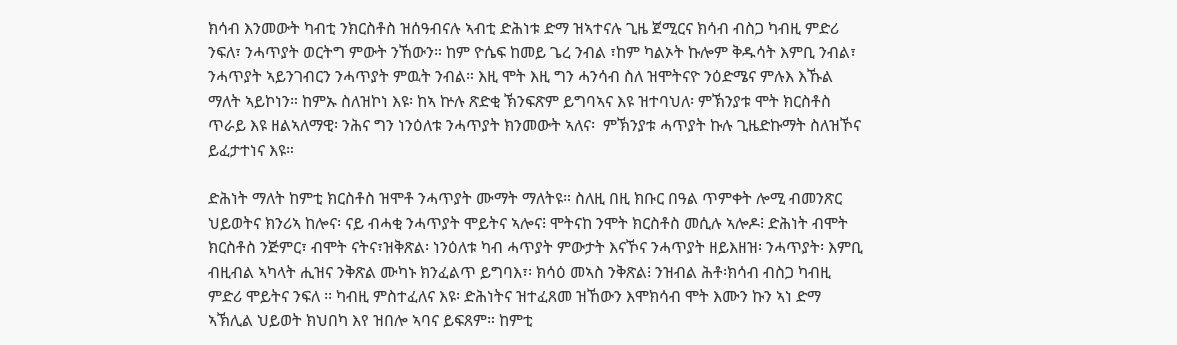ክሳብ እንመውት ካብቲ ንክርስቶስ ዝሰዓብናሉ ኣብቲ ድሕነቱ ድማ ዝኣተናሉ ጊዜ ጀሚርና ክሳብ ብስጋ ካብዚ ምድሪ ንፍለ፣ ንሓጥያት ወርትግ ምውት ንኸውን። ከም ዮሴፍ ከመይ ጌረ ንብል ፣ከም ካልኦት ኩሎም ቅዱሳት እምቢ ንብል፣ ንሓጥያት ኣይንገብርን ንሓጥያት ምዉት ንብል። እዚ ሞት እዚ ግን ሓንሳብ ስለ ዝሞትናዮ ንዕድሜና ምሉእ እኹል ማለት ኣይኮነን። ከምኡ ስለዝኮነ እዩ፡ ከኣ ኵሉ ጽድቂ ኽንፍጽም ይግባኣና እዩ ዝተባህለ፡ ምኽንያቱ ሞት ክርስቶስ ጥራይ እዩ ዘልኣለማዊ፡ ንሕና ግን ነንዕለቱ ንሓጥያት ክንመውት ኣለና፡  ምኽንያቱ ሓጥያት ኩሉ ጊዜድኩማት ስለዝኾና ይፈታተነና እዩ።

ድሕነት ማለት ከምቲ ክርስቶስ ዝሞቶ ንሓጥያት ሙማት ማለትዩ። ስለዚ በዚ ክቡር በዓል ጥምቀት ሎሚ ብመንጽር ህይወትና ክንሪኣ ከሎና፡ ናይ ብሓቂ ንሓጥያት ሞይትና ኣሎና፧ ሞትናከ ንሞት ክርስቶስ መሲሉ ኣሎዶ፧ ድሕነት ብሞት ክርስቶስ ንጅምር፣ ብሞት ናትና፣ዝቅጽል፡ ነንዕለቱ ካብ ሓጥያት ምውታት እናኾና ንሓጥያት ዘይእዘዝ፡ ንሓጥያት፡ እምቢ ብዚብል ኣካላት ሒዝና ንቅጽል ሙካኑ ክንፈልጥ ይግባእ፣፡ ክሳዕ መኣስ ንቅጽል፧ ንዝብል ሕቶ፡ክሳብ ብስጋ ካብዚ ምድሪ ሞይትና ንፍለ ፡፡ ካብዚ ምስተፈለና እዩ፡ ድሕነትና ዝተፈጸመ ዝኸውን እሞክሳብ ሞት እሙን ኩን ኣነ ድማ ኣኽሊል ህይወት ክህበካ እየ ዝበሎ ኣባና ይፍጸም። ከምቲ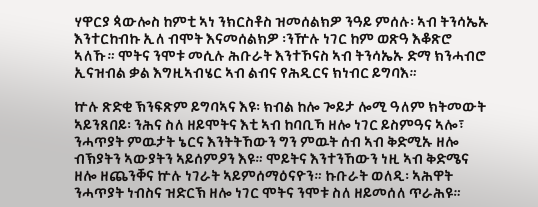ሃዋርያ ጳውሎስ ከምቲ ኣነ ንክርስቶስ ዝመሰልክዎ ንዓይ ምሰሉ፡ ኣብ ትንሳኤኡ እንተርከብኩ ኢለ ብሞት እናመሰልክዎ ፡ንዅሉ ነገር ከም ወጽዓ እቆጽሮ ኣለኹ። ሞትና ንሞቱ መሲሉ ሕቡራት እንተኾናስ ኣብ ትንሳኤኡ ድማ ክንሓብሮ ኢናዝብል ቃል እግዚኣብሄር ኣብ ልብና የሕዲርና ክነብር ይግባእ።

ኵሉ ጽድቂ ኽንፍጽም ይግባኣና እዩ፡ ክብል ከሎ ጐይታ ሎሚ ዓለም ክትመውት ኣይንጸበይ፡ ንሕና ስለ ዘይሞትና እቲ ኣብ ከባቢኻ ዘሎ ነገር ይስምዓና ኣሎ፣ ንሓጥያት ምዉታት ኔርና እንትትኸውን ግን ምዉት ሰብ ኣብ ቅድሚኡ ዘሎ ብኽያትን ኣውያትን ኣይሰምዖን እዩ። ሞይትና እንተንኸውን ነዚ ኣብ ቅድሜና ዘሎ ዘጨንቐና ኵሉ ነገራት ኣይምሰማዕናዮን። ኩቡራት ወለዲ፡ ኣሕዋት ንሓጥያት ነብስና ዝድርኽ ዘሎ ነገር ሞትና ንሞቱ ስለ ዘይመሰለ ጥራሕዩ።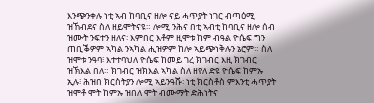እንጭንቀሉ ነቲ ኣብ ከባቢና ዘሎ ናይ ሓጥያት ነገር ብጣዕሚ ዝኸብደና ስለ ዘይሞትናዩ። ሎሚ ንሕና በቲ ኣብቲ ከባቢና ዘሎ ሰብ ዝሙት ንፍተን ዘለና፡ እምበር እቶም ዚሞቱ ከም ብዓል ዮሴፍ ግን ጠቢቕዎም ኣካል ንኣካል ሒዝዎም ከሎ ኣይጭነቅሉን ኔሮም። ስለ ዝሞቱ ንዓባ፧ እተተባህለ ዮሴፍ ከመይ ገረ ክገብር እዚ ክገብር ዝኽእል በለ። ክገብር ዝክእል ኣካል ስለ ዘየለ ድዩ ዮሴፍ ከምኡ ኢሉ፧ ሕዝበ ክርስትያን ሎሚ ኣይንዓሹ፡ ነቲ ክርስቶስ ምእንቲ ሓጥያት ዝሞቶ ሞት ከምኡ ዝበለ ሞት ብሙማት ድሕነትና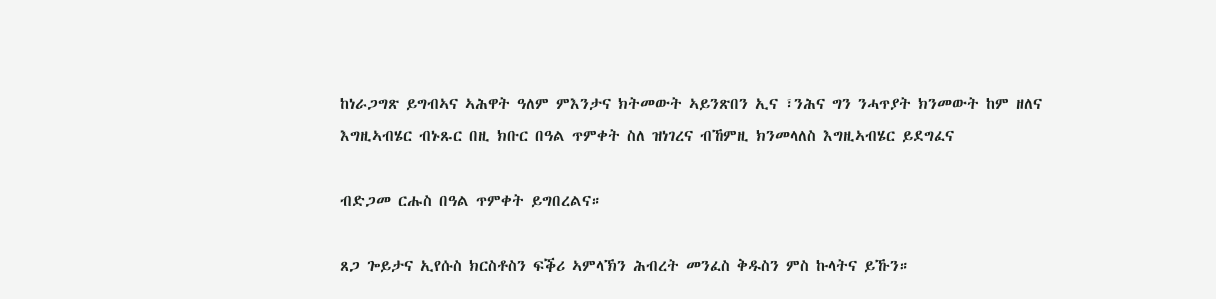ከነራጋግጽ ይግብኣና ኣሕዋት ዓለም ምእንታና ክትመውት ኣይንጽበን ኢና ፣ንሕና ግን ንሓጥያት ክንመውት ከም ዘለና እግዚኣብሄር ብኑጹር በዚ ክቡር በዓል ጥምቀት ስለ ዝነገረና ብኸምዚ ክንመላለስ እግዚኣብሄር ይደግፈና

ብድጋመ ርሑስ በዓል ጥምቀት ይግበረልና።

ጸጋ ጐይታና ኢየሱስ ክርስቶስን ፍቕሪ ኣምላኽን ሕብረት መንፈስ ቅዱስን ምስ ኩላትና ይኹን።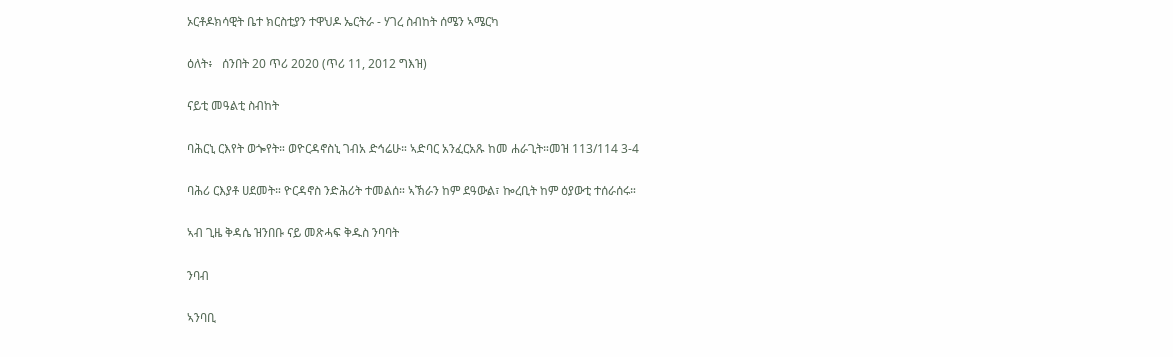ኦርቶዶክሳዊት ቤተ ክርስቲያን ተዋህዶ ኤርትራ - ሃገረ ስብከት ሰሜን ኣሜርካ

ዕለት፥   ሰንበት 20 ጥሪ 2020 (ጥሪ 11, 2012 ግእዝ)

ናይቲ መዓልቲ ስብከት

ባሕርኒ ርእየት ወጐየት። ወዮርዳኖስኒ ገብአ ድኅሬሁ። ኣድባር አንፈርአጹ ከመ ሐራጊት።መዝ 113/114 3-4

ባሕሪ ርእያቶ ሀደመት። ዮርዳኖስ ንድሕሪት ተመልሰ። ኣኽራን ከም ደዓውል፣ ኰረቢት ከም ዕያውቲ ተሰራሰሩ።

ኣብ ጊዜ ቅዳሴ ዝንበቡ ናይ መጽሓፍ ቅዱስ ንባባት

ንባብ

ኣንባቢ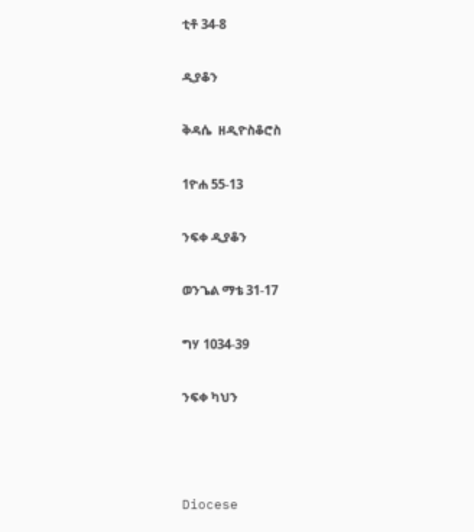ቲቶ 34-8

ዲያቆን

ቅዳሴ  ዘዲዮስቆሮስ

1ዮሐ 55-13

ንፍቀ ዲያቆን

ወንጌል ማቴ 31-17

ግሃ 1034-39

ንፍቀ ካህን



Diocese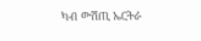ካብ ውሽጢ ኤርትራ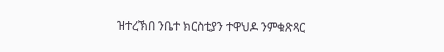ዝተረኽበ ንቤተ ክርስቲያን ተዋህዶ ንምቁጽጻር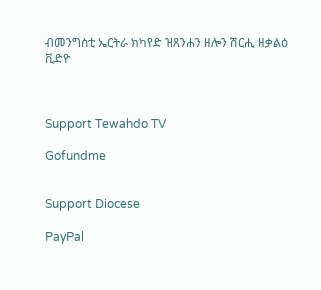ብመንግስቲ ኤርትራ ክካየድ ዝጸንሐን ዘሎን ሽርሒ ዘቃልዕ ቪድዮ



Support Tewahdo TV

Gofundme


Support Diocese

PayPal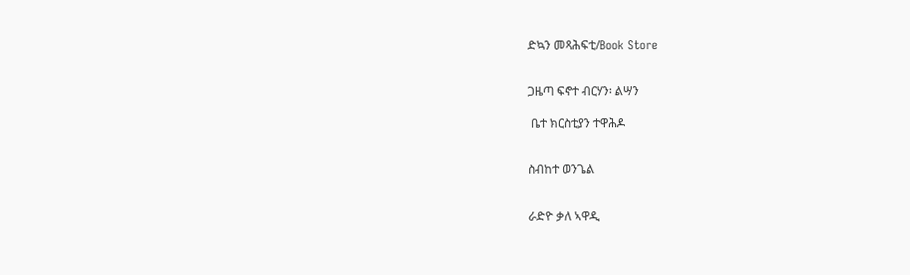ድኳን መጻሕፍቲ/Book Store


ጋዜጣ ፍኖተ ብርሃን፡ ልሣን

 ቤተ ክርስቲያን ተዋሕዶ


ስብከተ ወንጌል


ራድዮ ቃለ ኣዋዲ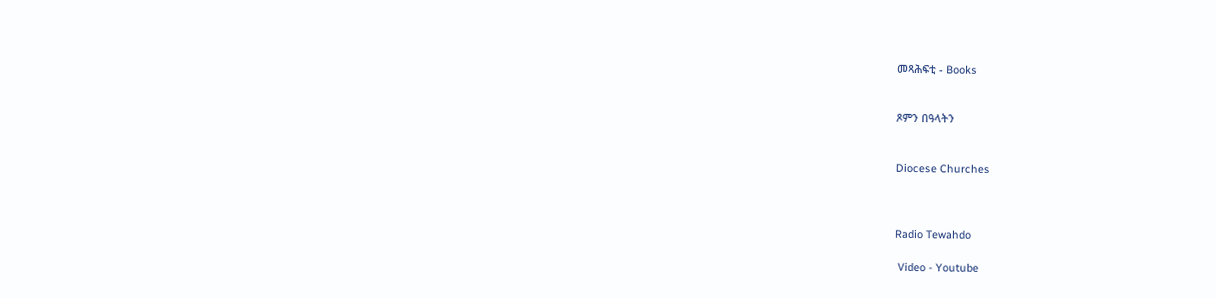መጻሕፍቲ - Books


ጾምን በዓላትን


Diocese Churches



Radio Tewahdo

 Video - Youtube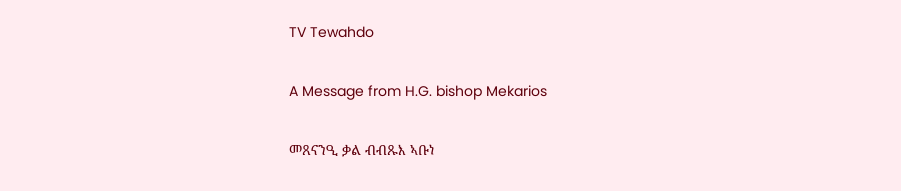TV Tewahdo

A Message from H.G. bishop Mekarios

መጸናንዒ ቃል ብብጹእ ኣቡነ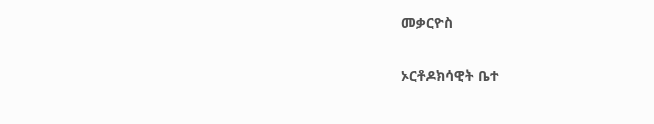መቃርዮስ

ኦርቶዶክሳዊት ቤተ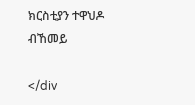ክርስቲያን ተዋህዶ ብኸመይ

</div